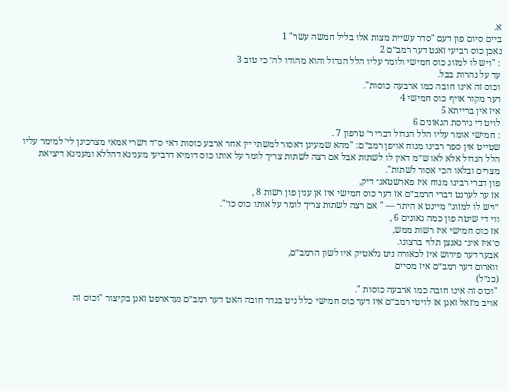א.
ביים סיום פון דעם "סדר עשיית מצות אלו בליל חמשה עשר" 1
נאכן כוס רביעי זאגט דער רמב״ם 2
: "ויש לו למזוג כוס חמישי ולומר עליו הלל הגדול והוא מהודו לה׳ כי טוב 3
עד על נהרות בבל.
וכוס זה אינו חובה כמו ארבעה כוסות".
דער מקור אויף כוס חמישי 4
איז אין ברייתא 5
לויט די גירסת הגאונים 6
: חמישי אומר עליו הלל הגדול דברי ר׳ טרפון 7 .
שטייט אין ספר רבינו מנוח אויפן רמב״ם: "מהא שמעינן דאסור למשתי יין אחר ארבע כוסות דאי ס״ד דשרי אמאי מצרכינן לי׳ למימר עליו הלל הגדול אלא לאו ש״מ דאין לו לשתות אבל אם רצה לשתות צריך לומר על אותו כוס דומיא דרביעי מענינא דהללא ומענינא דיציאת מצרים ובלאו הכי אסור לשתות".
פון דברי רבינו מנוח איז פארשטאנ־ דיק,
אז ער לערנט דברי הרמב״ם אז דער כוס חמישי איז אן ענין פון רשות 8 ,
״ויש לו למזוג״ מיינט א היתר — " אם רצה לשתות צריך לומר על אותו כוס כו׳".
ווי די שיטה פון כמה גאונים 6 ,
אז כוס חמישי איז רשות ממש,
ס׳איז אינ־ גאנצן תלוי ברצונו.
אבער דער פירוש איז לכאורה ניט גלאטיק איו לשון הרמב״ם,
ווארום דער רמב״ם איז מסיים
(כנ״ל)
"וכוס זה אינו חובה כמו ארבעה כוסות ".
אויב מ׳זאל זאגן אז לויטי רמב״ם איז דער כוס חמישי כלל ניט בגדר חובה האט דער רמב״ם געדארפט זאגן בקיצור "וכוס זה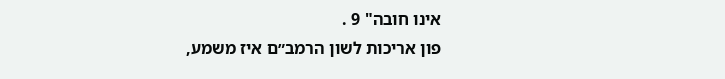אינו חובה" 9 .
פון אריכות לשון הרמב״ם איז משמע,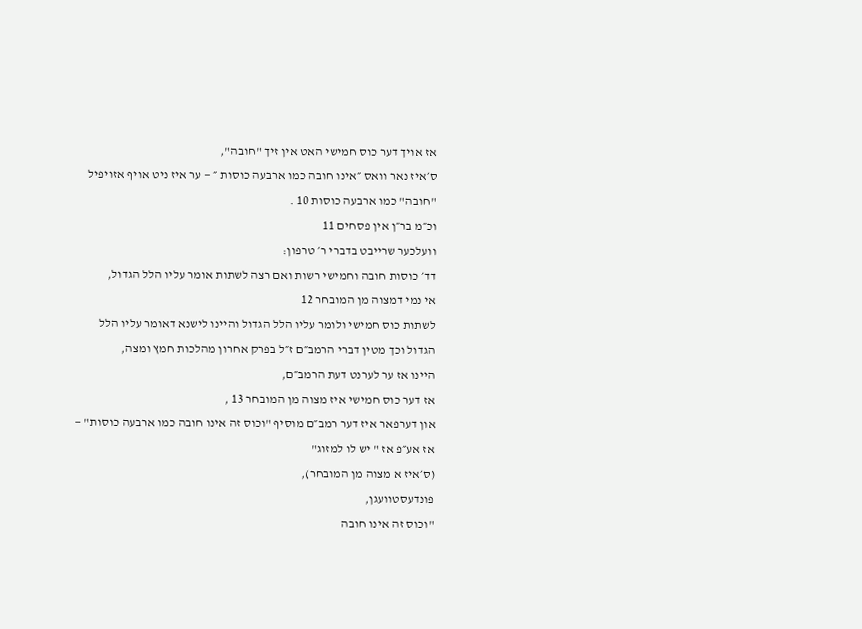אז אויך דער כוס חמישי האט אין זיך "חובה",
ס׳איז נאר וואס ״אינו חובה כמו ארבעה כוסות ״ — ער איז ניט אויף אזויפיל "חובה" כמו ארבעה כוסות 10 .
וכ״מ בר״ן אין פסחים 11
וועלכער שרייבט בדברי ר׳ טרפון:
דד׳ כוסות חובה וחמישי רשות ואם רצה לשתות אומר עליו הלל הגדול,
אי נמי דמצוה מן המובחר 12
לשתות כוס חמישי ולומר עליו הלל הגדול והיינו לישנא דאומר עליו הלל הגדול וכך מטין דברי הרמב״ם ז״ל בפרק אחרון מהלכות חמץ ומצה,
היינו אז ער לערנט דעת הרמב״ם,
אז דער כוס חמישי איז מצוה מן המובחר 13 ,
און דערפאר איז דער רמב״ם מוסיף "וכוס זה אינו חובה כמו ארבעה כוסות" — אז אע״פ אז " יש לו למזוג"
(ס׳איז א מצוה מן המובחר),
פונדעסטוועגן,
"וכוס זה אינו חובה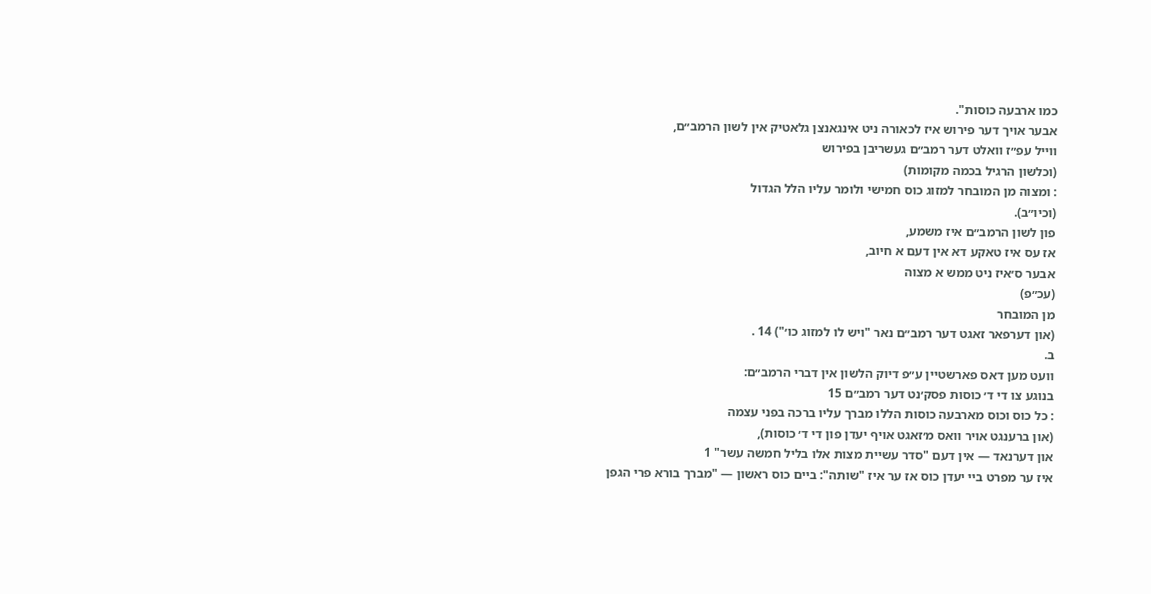כמו ארבעה כוסות".
אבער אויך דער פירוש איז לכאורה ניט אינגאנצן גלאטיק אין לשון הרמב״ם,
ווייל עפ״ז וואלט דער רמב״ם געשריבן בפירוש
(וכלשון הרגיל בכמה מקומות)
: ומצוה מן המובחר למזוג כוס חמישי ולומר עליו הלל הגדול
(וכיו״ב).
פון לשון הרמב״ם איז משמע,
אז עס איז טאקע דא אין דעם א חיוב,
אבער ס׳איז ניט ממש א מצוה
(עכ״פ)
מן המובחר
(און דערפאר זאגט דער רמב״ם נאר "ויש לו למזוג כו׳") 14 .
ב.
וועט מען דאס פארשטיין ע״פ דיוק הלשון אין דברי הרמב״ם:
בנוגע צו די ד׳ כוסות פסק׳נט דער רמב״ם 15
: כל כוס וכוס מארבעה כוסות הללו מברך עליו ברכה בפני עצמה
(און ברענגט אויר וואס מ׳זאגט אויף יעדן פון די ד׳ כוסות),
און דערנאד — אין דעם "סדר עשיית מצות אלו בליל חמשה עשר" 1
איז ער מפרט ביי יעדן כוס אז ער איז "שותה": ביים כוס ראשון — "מברך בורא פרי הגפן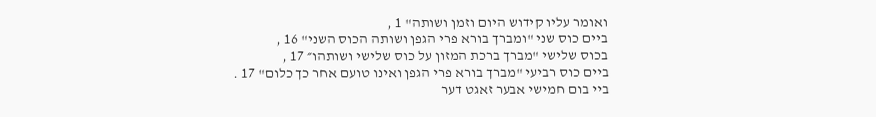ואומר עליו קידוש היום וזמן ושותה" 1 ,
ביים כוס שני "ומברך בורא פרי הגפן ושותה הכוס השני" 16 ,
בכוס שלישי "מברך ברכת המזון על כוס שלישי ושותהו״ 17 ,
ביים כוס רביעי "מברך בורא פרי הגפן ואינו טועם אחר כך כלום" 17 .
ביי בום חמישי אבער זאגט דער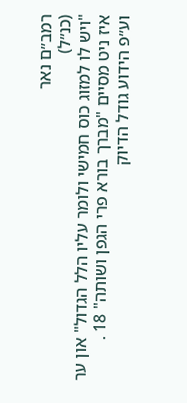רמב״ם נאר
(כנ״ל)
"ויש לו למזוג כוס חמישי ולומר עליו הלל הגדול" און ער איז ניט מסיים "מברך בורא פרי הגפן ושותה" 18 .
וע״פ הידוע גודל הדיוק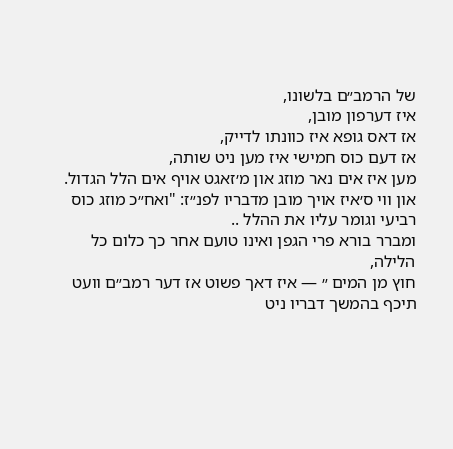של הרמב״ם בלשונו,
איז דערפון מובן,
אז דאס גופא איז כוונתו לדייק,
אז דעם כוס חמישי איז מען ניט שותה,
מען איז אים נאר מוזג און מ׳זאגט אויף אים הלל הגדול.
און ווי ס׳איז אויך מובן מדבריו לפנ״ז: "ואח״כ מוזג כוס רביעי וגומר עליו את ההלל ..
ומברר בורא פרי הגפן ואינו טועם אחר כך כלום כל הלילה,
חוץ מן המים ״ — איז דאך פשוט אז דער רמב״ם וועט תיכף בהמשך דבריו ניט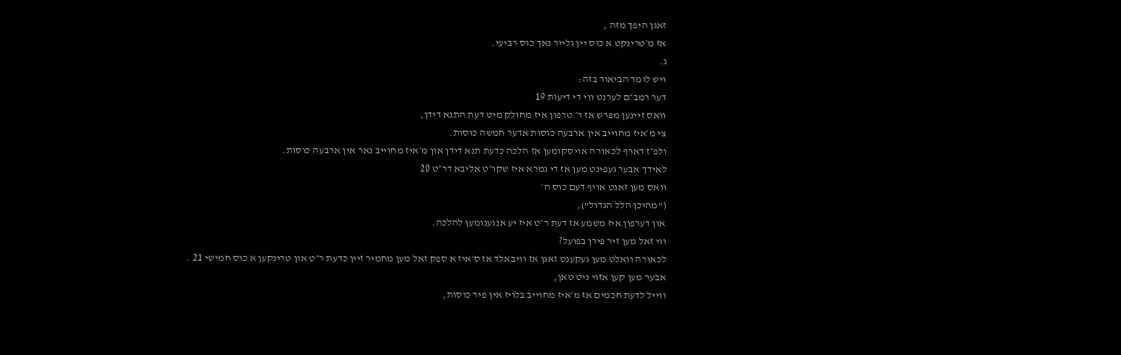זאגן היפך מזה ,
אז מ׳טרינקט א כוס יין גלייר נאך כוס רביעי.
ג.
ויש לומר הביאור בזה:
דער רמב״ם לערנט ווי די דיעות 19
וואס זיינען מפרש אז ר׳ טרפון איז מחולק מיט דעת התנא דידן,
צי מ׳איז מחוייב אין ארבעה כוסות אדער חמשה כוסות.
ולפ״ז דארף לכאורה אויסקומען אז הלכה כדעת תנא דידן און מ׳איז מחוייב נאר אין ארבעה כוסות.
לאידך אבער געפינט מען אז די גמרא איז שקו״ט אליבא דר״ט 20
וואס מען זאגט אויף דעם כוס ה׳
("מהיכן הלל הגדול"),
און דערפון איז משמע אז דעת ר״ט איז יע אנגענומען להלכה.
ווי זאל מען זיר פירן בפועל?
לכאורה וואלט מען געקענט זאגן אז וויבאלד אז ס׳איז א ספק זאל מען מחמיר זיין כדעת ר״ט און טרינקען א כוס חמישי 21 .
אבער מען קען אזוי ניט טאן,
ווייל לדעת חכמים אז מ׳איז מחוייב בלויז אין פיר כוסות,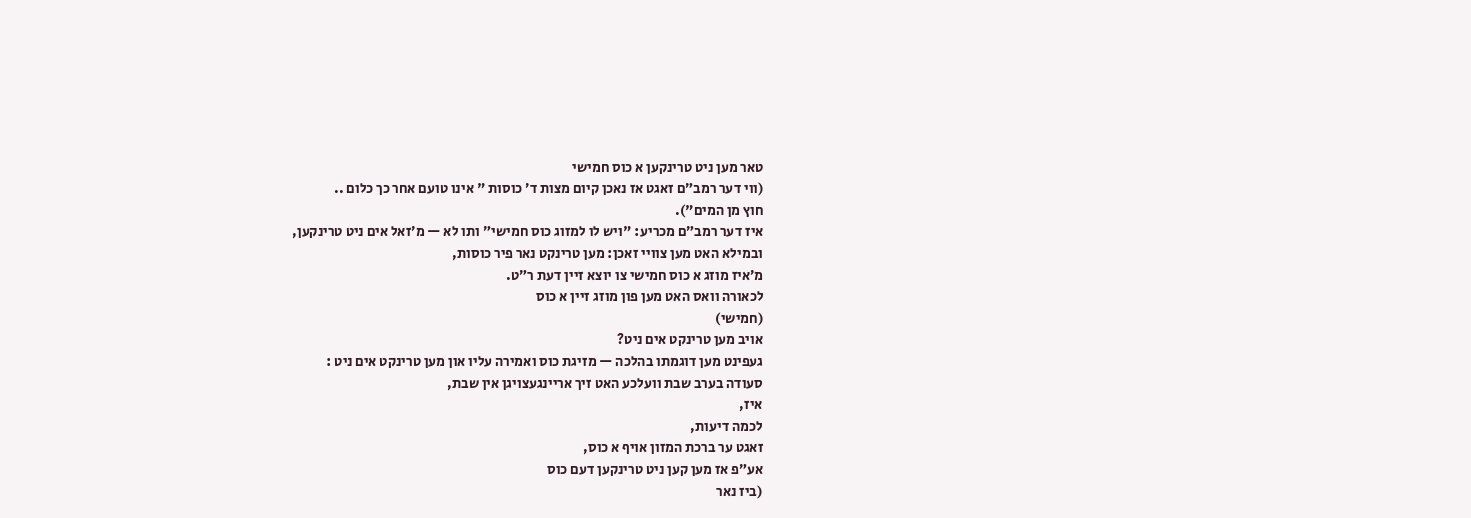טאר מען ניט טרינקען א כוס חמישי
(ווי דער רמב״ם זאגט אז נאכן קיום מצות ד׳ כוסות " אינו טועם אחר כך כלום ..
חוץ מן המים").
איז דער רמב״ם מכריע: "ויש לו למזוג כוס חמישי״ ותו לא — מ׳זאל אים ניט טרינקען,
ובמילא האט מען צוויי זאכן: מען טרינקט נאר פיר כוסות,
מ׳איז מוזג א כוס חמישי צו יוצא זיין דעת ר״ט.
לכאורה וואס האט מען פון מוזג זיין א כוס
(חמישי)
אויב מען טרינקט אים ניט?
געפינט מען דוגמתו בהלכה — מזיגת כוס ואמירה עליו און מען טרינקט אים ניט :
סעודה בערב שבת וועלכע האט זיך אריינגעצויגן אין שבת,
איז,
לכמה דיעות,
זאגט ער ברכת המזון אויף א כוס,
אע״פ אז מען קען ניט טרינקען דעם כוס
(ביז נאר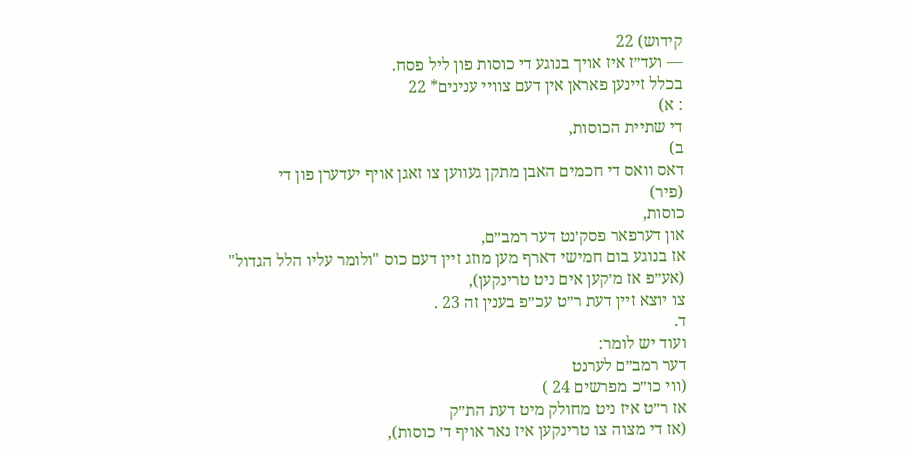קידוש) 22
— ועד״ז איז אויך בנוגע די כוסות פון ליל פסח.
בכלל זיינען פאראן אין דעם צוויי ענינים* 22
: א)
די שתיית הכוסות,
ב)
דאס וואס די חכמים האבן מתקן געווען צו זאגן אויף יעדערן פון די
(פיר)
כוסות,
און דערפאר פסק׳נט דער רמב״ם,
אז בנוגע בום חמישי דארף מען מוזג זיין דעם כוס "ולומר עליו הלל הגדול"
(אע״פ אז מ׳קען אים ניט טרינקען),
צו יוצא זיין דעת ר״ט עכ״פ בענין זה 23 .
ד.
ועוד יש לומר:
דער רמב״ם לערנט
(ווי כו״כ מפרשים 24 )
אז ר״ט איז ניט מחולק מיט דעת הת״ק
(אז די מצוה צו טרינקען איז נאר אויף ד׳ כוסות),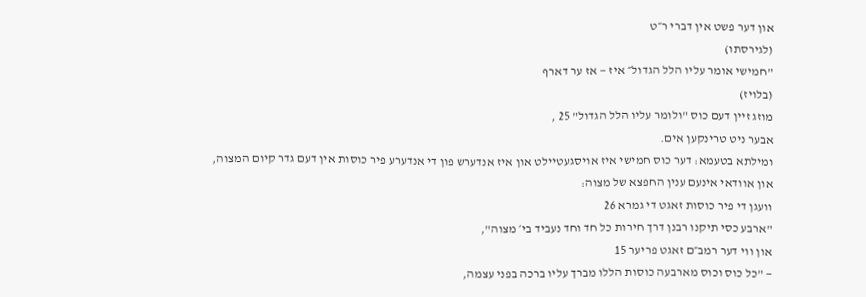און דער פשט אין דברי ר״ט
(לגירסתו)
"חמישי אומר עליו הלל הגדול״ איז — אז ער דארף
(בלויז)
מוזג זיין דעם כוס "ולומר עליו הלל הגדול" 25 ,
אבער ניט טרינקען אים.
ומילתא בטעמא: דער כוס חמישי איז אויסגעטיילט און איז אנדערש פון די אנדערע פיר כוסות אין דעם גדר קיום המצוה,
און אוודאי אינעם ענין החפצא של מצוה:
וועגן די פיר כוסות זאגט די גמרא 26
"ארבע כסי תיקנו רבנן דרך חירות כל חד וחד נעביד בי׳ מצוה",
און ווי דער רמב״ם זאגט פריער 15
— "כל כוס וכוס מארבעה כוסות הללו מברך עליו ברכה בפני עצמה,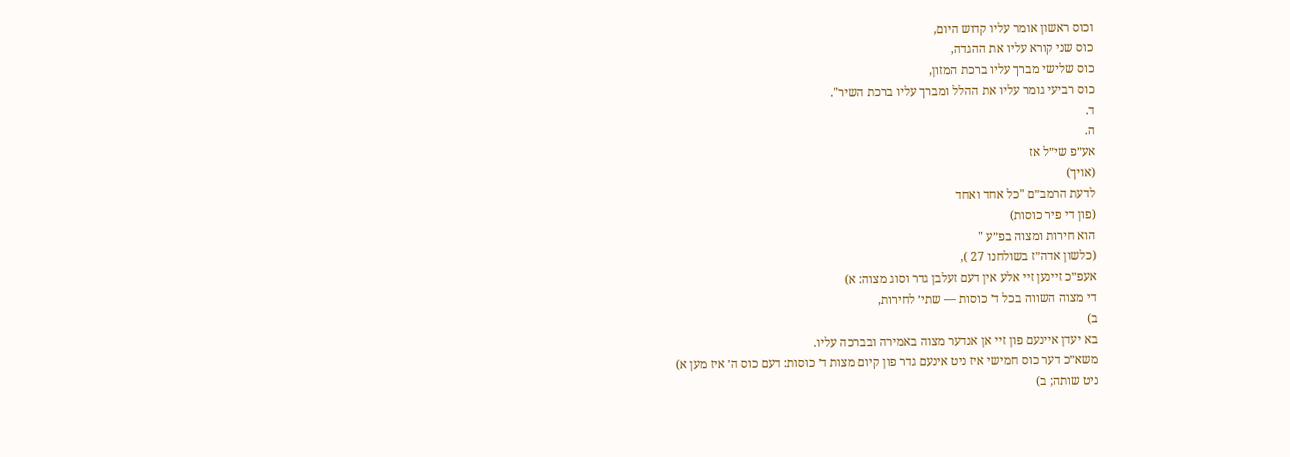וכוס ראשון אומר עליו קדוש היום,
כוס שני קורא עליו את ההגדה,
כוס שלישי מברך עליו ברכת המזון,
כוס רביעי גומר עליו את ההלל ומברך עליו ברכת השיר".
ד.
ה.
אע״פ שי״ל אז
(אויך)
לדעת הרמב״ם "כל אחד ואחד
(פון די פיר כוסות)
הוא חירות ומצוה בפ״ע "
(כלשון אדה״ז בשולחנו 27 ),
אעפ״כ זיינען זיי אלע אין דעם זעלבן גדר וסוג מצוה: א)
די מצוה השווה בכל ד׳ כוסות — שתי׳ לחירות,
ב)
בא יעדן איינעם פון זיי אן אנדער מצוה באמירה ובברכה עליו.
משא״כ דער כוס חמישי איז ניט אינעם גדר פון קיום מצות ד׳ כוסות: דעם כוס ה׳ איז מען א)
ניט שותה; ב)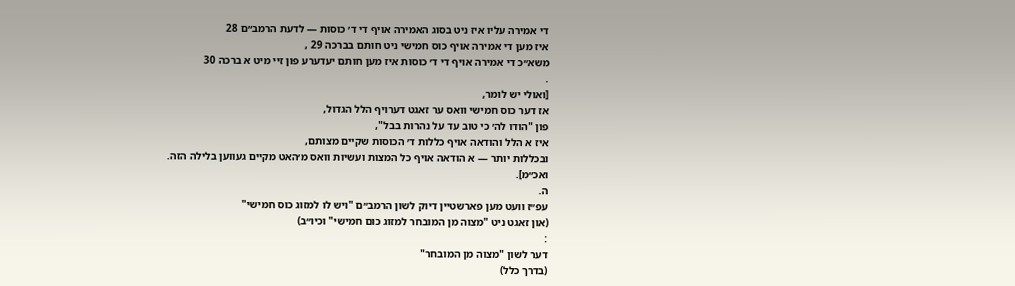די אמירה עליו איז ניט בסוג האמירה אויף די ד׳ כוסות — לדעת הרמב״ם 28
איז מען די אמירה אויף כוס חמישי ניט חותם בברכה 29 ,
משא״כ די אמירה אויף די ד׳ כוסות איז מען חותם יעדערע פון זיי מיט א ברכה 30
.
[ואולי יש לומר,
אז דער כוס חמישי וואס ער זאגט דערויף הלל הגדול,
פון "הודו לה׳ כי טוב עד על נהרות בבל",
איז א הלל והודאה אויף כללות ד׳ הכוסות שקיים מצותם,
ובכללות יותר — א הודאה אויף כל המצות ועשיות וואס מ׳האט מקיים געווען בלילה הזה.
ואכ״מ].
ה.
עפ״ז וועט מען פארשטיין דיוק לשון הרמב״ם "ויש לו למזוג כוס חמישי"
(און זאגט ניט "מצוה מן המובחר למזוג כום חמישי" וכיו״ב)
:
דער לשון "מצוה מן המובחר"
(בדרך כלל)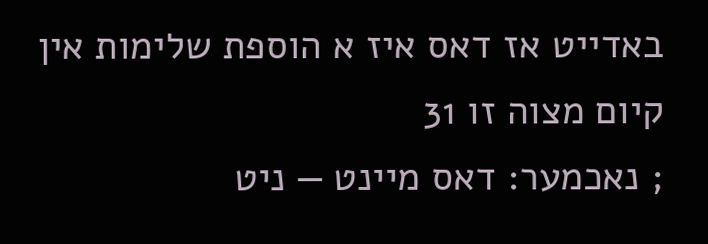באדייט אז דאס איז א הוספת שלימות אין קיום מצוה זו 31
; נאכמער: דאס מיינט — ניט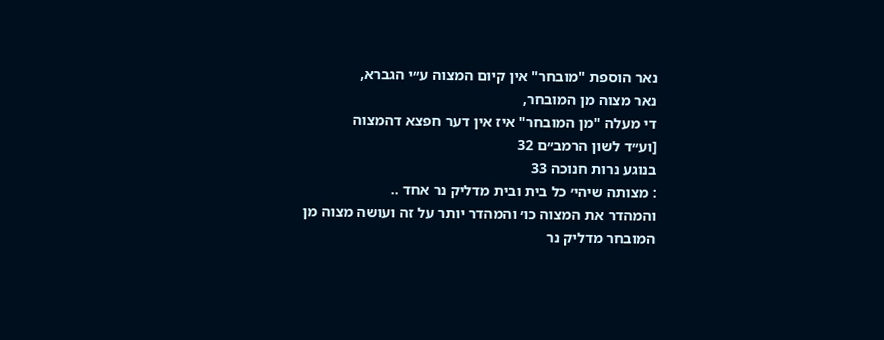נאר הוספת "מובחר" אין קיום המצוה ע״י הגברא,
נאר מצוה מן המובחר,
די מעלה "מן המובחר" איז אין דער חפצא דהמצוה
[וע״ד לשון הרמב״ם 32
בנוגע נרות חנוכה 33
: מצותה שיהי׳ כל בית ובית מדליק נר אחד ..
והמהדר את המצוה כו׳ והמהדר יותר על זה ועושה מצוה מן המובחר מדליק נר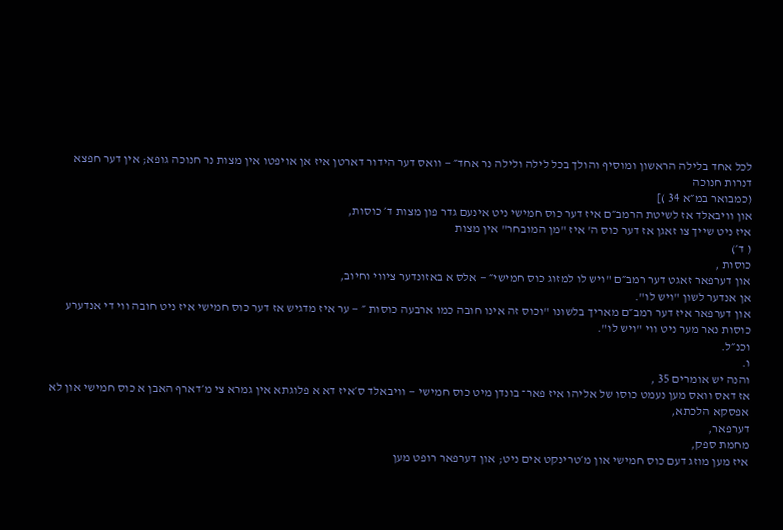לכל אחד בלילה הראשון ומוסיף והולך בכל לילה ולילה נר אחד״ — וואס דער הידור דארטן איז אן אויפטו אין מצות נר חנוכה גופא; אין דער חפצא דנרות חנוכה
(כמבואר במ״א 34 )]
און וויבאלד אז לשיטת הרמב״ם איז דער כוס חמישי ניט אינעם גדר פון מצות ד׳ כוסות,
איז ניט שייך צו זאגן אז דער כוס ה' איז "מן המובחר" אין מצות
( ד׳)
כוסות ,
און דערפאר זאגט דער רמב״ם "ויש לו למזוג כוס חמישי״ — אלס א באזונדער ציווי וחיוב,
אן אנדער לשון "ויש לו".
און דערפאר איז דער רמב״ם מאריך בלשונו "וכוס זה אינו חובה כמו ארבעה כוסות ״ — ער איז מדגיש אז דער כוס חמישי איז ניט חובה ווי די אנדערע כוסות נאר מער ניט ווי "ויש לו".
וכנ״ל.
ו.
והנה יש אומרים 35 ,
אז דאס וואס מען נעמט כוסו של אליהו איז פאר־ בונדן מיט כוס חמישי — וויבאלד ס׳איז דא א פלוגתא אין גמרא צי מ׳דארף האבן א כוס חמישי און לא אפסקא הלכתא,
דערפאר,
מחמת ספק,
איז מען מוזג דעם כוס חמישי און מ׳טרינקט אים ניט; און דערפאר רופט מען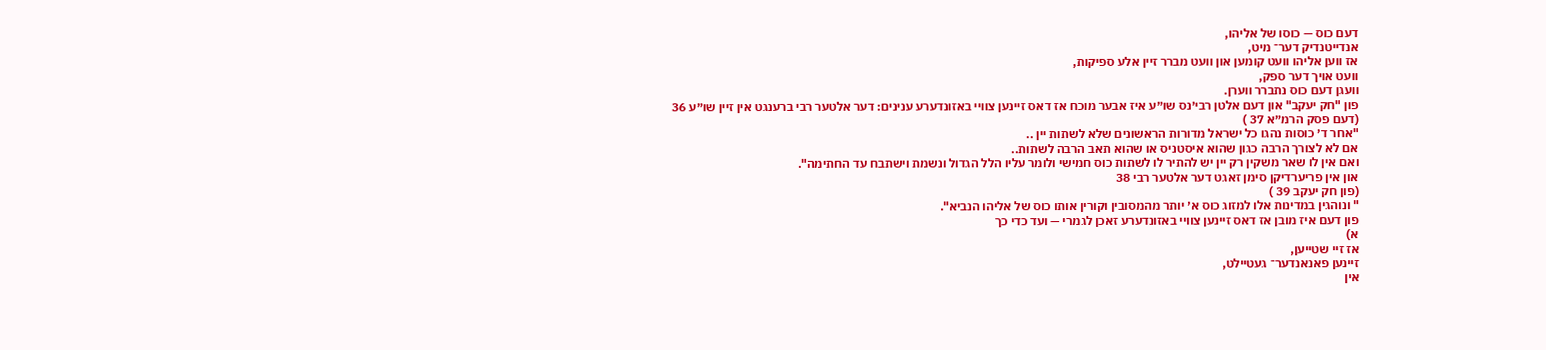דעם כוס — כוסו של אליהו,
אנדייטנדיק דער־ מיט,
אז ווען אליהו וועט קומען און וועט מברר זיין אלע ספיקות,
וועט אויך דער ספק,
וועגן דעם כוס נתברר ווערן.
פון "חק יעקב" און דעם אלטן רבי׳נס שו״ע איז אבער מוכח אז דאס זיינען צוויי באזונדערע ענינים: דער אלטער רבי ברענגט אין זיין שו״ע 36
(דעם פסק הרמ״א 37 )
"אחר ד׳ כוסות נהגו כל ישראל מדורות הראשונים שלא לשתות יין ..
אם לא לצורך הרבה כגון שהוא איסטניס או שהוא תאב הרבה לשתות..
ואם אין לו שאר משקין רק יין יש להתיר לו לשתות כוס חמישי ולומר עליו הלל הגדול ונשמת וישתבח עד החתימה".
און אין פריערדיקן סימן זאגט דער אלטער רבי 38
(פון חק יעקב 39 )
" ונוהגין במדינות אלו למזוג כוס א׳ יותר מהמסובין וקורין אותו כוס של אליהו הנביא".
פון דעם איז מובן אז דאס זיינען צוויי באזונדערע זאכן לגמרי — ועד כדי כך
א)
אז זיי שטייען,
זיינען פאנאנדער־ געטיילט,
אין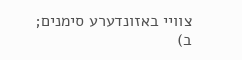צוויי באזונדערע סימנים;
ב)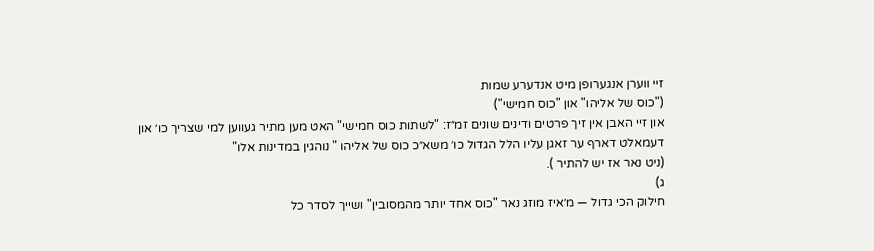זיי ווערן אנגערופן מיט אנדערע שמות
("כוס של אליהו" און "כוס חמישי")
און זיי האבן אין זיך פרטים ודינים שונים זמ״ז: "לשתות כוס חמישי" האט מען מתיר געווען למי שצריך כו׳ און דעמאלט דארף ער זאגן עליו הלל הגדול כו׳ משא״כ כוס של אליהו " נוהגין במדינות אלו"
(ניט נאר אז יש להתיר ).
ג)
חילוק הכי גדול — מ׳איז מוזג נאר "כוס אחד יותר מהמסובין" ושייך לסדר כל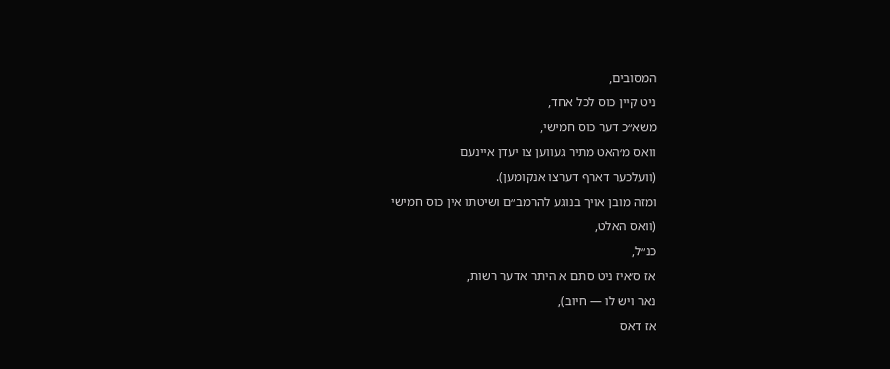המסובים,
ניט קיין כוס לכל אחד,
משא״כ דער כוס חמישי,
וואס מ׳האט מתיר געווען צו יעדן איינעם
(וועלכער דארף דערצו אנקומען).
ומזה מובן אויך בנוגע להרמב״ם ושיטתו אין כוס חמישי
(וואס האלט,
כנ״ל,
אז ס׳איז ניט סתם א היתר אדער רשות,
נאר ויש לו — חיוב),
אז דאס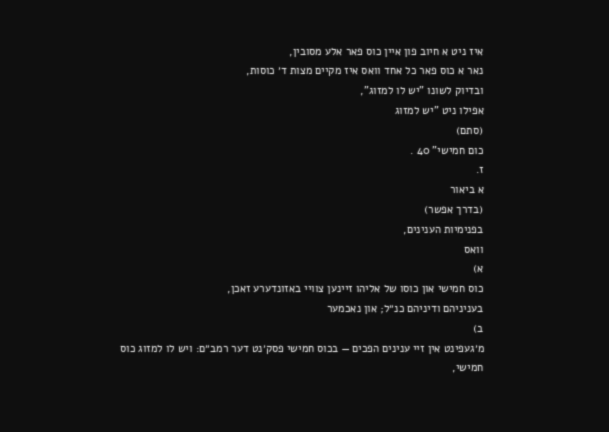איז ניט א חיוב פון איין כוס פאר אלע מסובין,
נאר א כוס פאר כל אחד וואס איז מקיים מצות ד׳ כוסות,
ובדיוק לשונו "יש לו למזוג",
אפילו ניט "יש למזוג
(סתם)
כום חמישי" 40 .
ז.
א ביאור
(בדרך אפשר)
בפנימיות הענינים,
וואס
א)
כוס חמישי און כוסו של אליהו זיינען צוויי באזונדערע זאכן,
בעניניהם ודיניהם כנ״ל; און נאכמער
ב)
מ׳געפינט אין זיי ענינים הפכים — בכוס חמישי פסק׳נט דער רמב״ם: ויש לו למזוג כוס חמישי,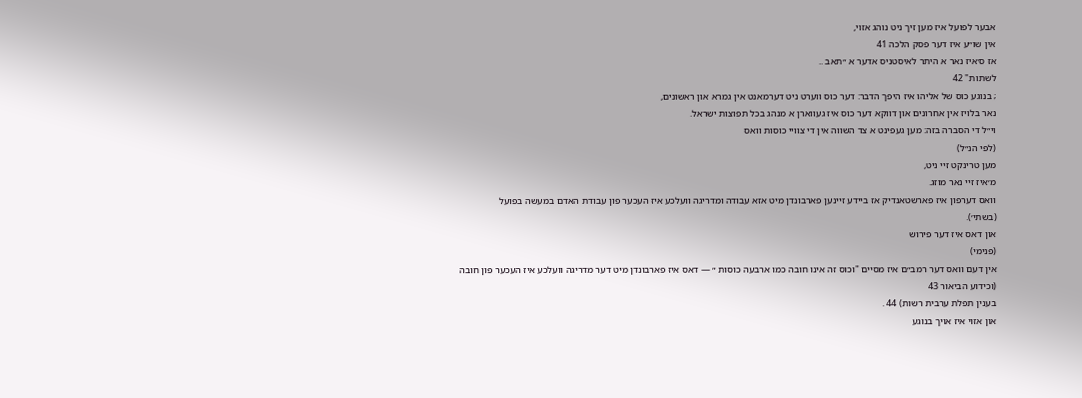אבער לפועל איז מען זיך ניט נוהג אזוי,
אין שו״ע איז דער פסק הלכה 41
אז ס׳איז נאר א היתר לאיסטניס אדער א ״תאב ..
לשתות" 42
; בנוגע כוס של אליהו איז היפך הדבר: דער כוס ווערט ניט דערמאנט אין גמרא און ראשונים,
נאר בלויז אין אחרונים און דווקא דער כוס איז געווארן א מנהג בכל תפוצות ישראל.
וי״ל די הסברה בזה: מען געפינט א צד השווה אין די צוויי כוסות וואס
(לפי הנ״ל)
מען טרינקט זיי ניט,
מ׳איז זיי נאר מוזג.
וואס דערפון איז פארשטאנדיק אז ביידע זיינען פארבונדן מיט אזא עבודה ומדריגה וועלכע איז העכער פון עבודת האדם במעשה בפועל
(בשתי׳).
און דאס איז דער פירוש
(פנימי)
אין דעם וואס דער רמב״ם איז מסיים "וכוס זה אינו חובה כמו ארבעה כוסות ״ — דאס איז פארבונדן מיט דער מדריגה וועלכע איז העכער פון חובה
(וכידוע הביאור 43
בענין תפלת ערבית רשות) 44 .
און אזוי איז אויך בנוגע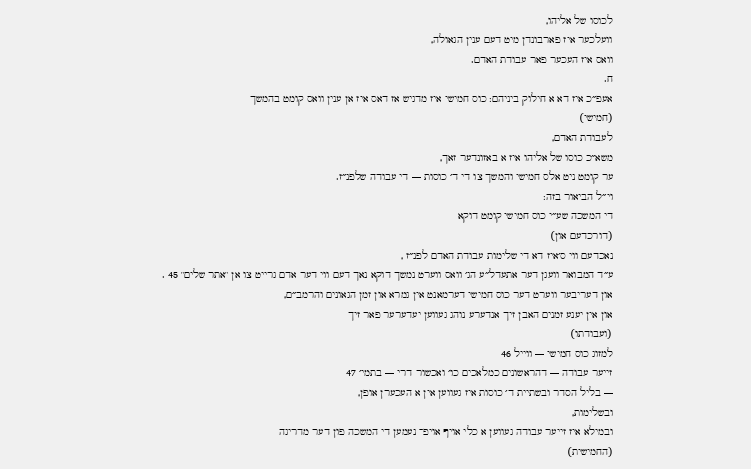לכוסו של אליהו,
וועלכער איז פארבונדן מיט דעם ענין הגאולה,
וואס איז העכער פאר עבודת האדם.
ח.
אעפ״כ איז דא א חילוק ביניהם: כוס חמישי איז מדגיש אז דאס איז אן ענין וואס קומט בהמשך
(חמישי)
לעבודת האדם,
משא״כ כוסו של אליהו איז א באזונדער זאך,
ער קומט ניט אלס חמישי והמשך צו די ד׳ כוסות — די עבודה שלפנ״ז.
וי״ל הביאור בזה:
די המשכה שע״י כוס חמישי קומט דוקא
(דורכדעם און)
נאכדעם ווי ס׳איז דא די שלימות עבודת האדם לפנ״ז ,
ע״ד המבואר וועגן דער אתעדל״ע הג׳ וואס ווערט נמשך דוקא נאך דעם ווי דער אדם גרייט צו אן "אתר שלים" 45 .
און דעריבער ווערט דער כוס חמישי דערמאנט אין גמרא און זמן הגאונים והרמב״ם,
און אין יענע זמנים האבן זיך אנדערע נוהג געווען יעדערער פאר זיך
(ועבודתו)
למזוג כוס חמישי — ווייל 46
זייער עבודה — דהראשונים כמלאכים כו׳ ואכשור דרי — בתמי׳ 47
— בליל הסדר ובשתיית ד׳ כוסות איז געווען אין א העכערן אופן,
ובשלימות,
ובמילא איז זייער עבודה געווען א כלי אויף אויפ־ נעמען די המשכה פון דער מדריגה
(החמישית)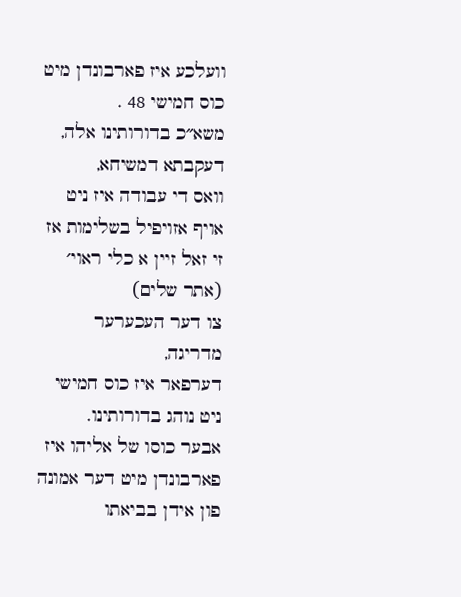וועלכע איז פארבונדן מיט כוס חמישי 48 .
משא״כ בדורותינו אלה,
דעקבתא דמשיחא,
וואס די עבודה איז ניט אויף אזויפיל בשלימות אז זי זאל זיין א כלי ראוי׳
(אתר שלים)
צו דער העכערער מדריגה,
דערפאר איז כוס חמישי ניט נוהג בדורותינו.
אבער כוסו של אליהו איז פארבונדן מיט דער אמונה פון אידן בביאתו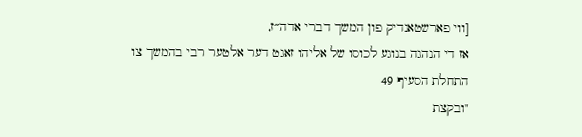[ווי פארשטאנדיק פון המשך דברי אדה״ז,
אז די הנהגה בנוגע לכוסו של אליהו זאגט דער אלטער רבי בהמשך צו התחלת הסעיף 49
"ובקצת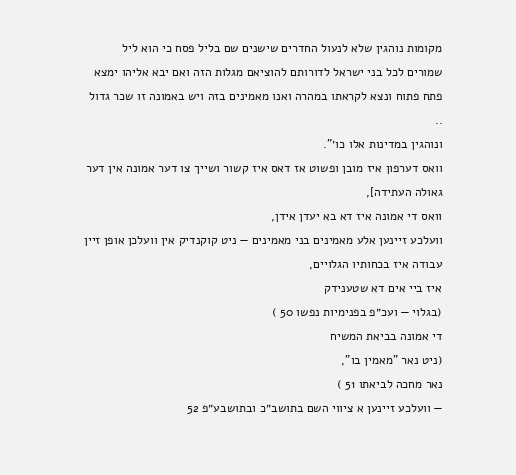מקומות נוהגין שלא לנעול החדרים שישנים שם בליל פסח כי הוא ליל שמורים לכל בני ישראל לדורותם להוציאם מגלות הזה ואם יבא אליהו ימצא פתח פתוח ונצא לקראתו במהרה ואנו מאמינים בזה ויש באמונה זו שכר גדול ..
ונוהגין במדינות אלו כו׳".
וואס דערפון איז מובן ופשוט אז דאס איז קשור ושייך צו דער אמונה אין דער גאולה העתידה],
וואס די אמונה איז דא בא יעדן אידן,
וועלכע זיינען אלע מאמינים בני מאמינים — ניט קוקנדיק אין וועלכן אופן זיין עבודה איז בכחותיו הגלויים,
איז ביי אים דא שטענידק
(בגלוי — ועכ״פ בפנימיות נפשו 50 )
די אמונה בביאת המשיח
(ניט נאר "מאמין בו",
נאר מחכה לביאתו 51 )
— וועלכע זיינען א ציווי השם בתושב״כ ובתושבע״פ 52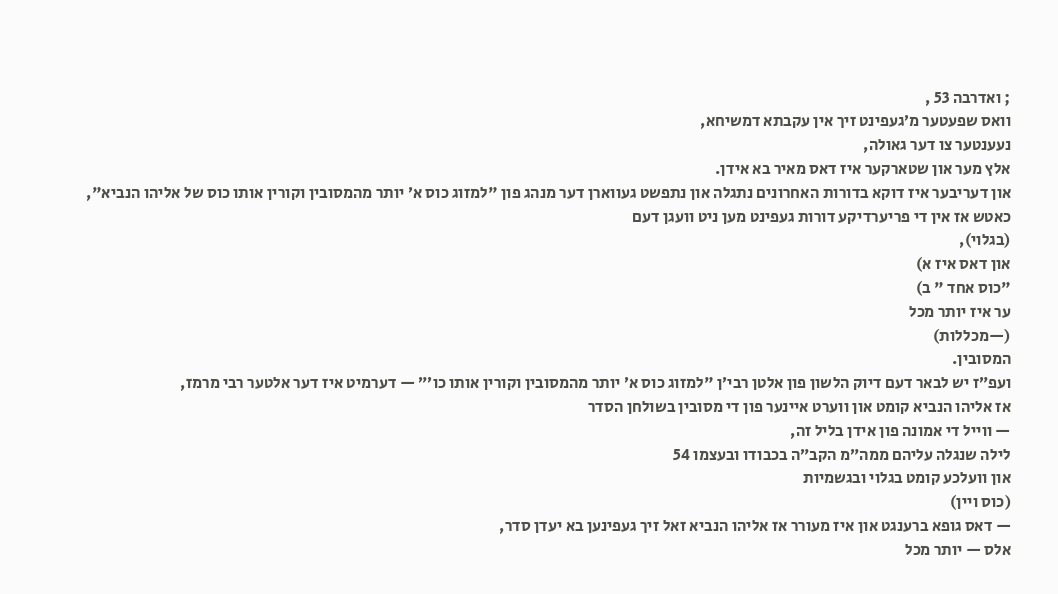; ואדרבה 53 ,
וואס שפעטער מ׳געפינט זיך אין עקבתא דמשיחא,
נעענטער צו דער גאולה,
אלץ מער און שטארקער איז דאס מאיר בא אידן.
און דעריבער איז דוקא בדורות האחרונים נתגלה און נתפשט געווארן דער מנהג פון "למזוג כוס א׳ יותר מהמסובין וקורין אותו כוס של אליהו הנביא",
כאטש אז אין די פריערדיקע דורות געפינט מען ניט וועגן דעם
(בגלוי),
און דאס איז א)
"כוס אחד " ב)
ער איז יותר מכל
(—מכללות)
המסובין.
ועפ״ז יש לבאר דעם דיוק הלשון פון אלטן רבי׳ן "למזוג כוס א׳ יותר מהמסובין וקורין אותו כו׳״ — דערמיט איז דער אלטער רבי מרמז,
אז אליהו הנביא קומט און ווערט איינער פון די מסובין בשולחן הסדר
— ווייל די אמונה פון אידן בליל זה,
לילה שנגלה עליהם ממה״מ הקב״ה בכבודו ובעצמו 54
און וועלכע קומט בגלוי ובגשמיות
(כוס ויין)
— דאס גופא ברענגט און איז מעורר אז אליהו הנביא זאל זיך געפינען בא יעדן סדר,
אלס — יותר מכל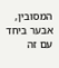המסובין,
אבער ביחד עם זה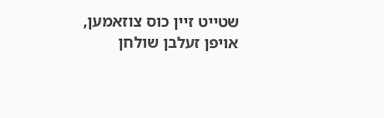שטייט זיין כוס צוזאמען,
אויפן זעלבן שולחן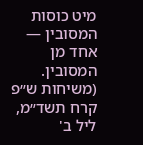מיט כוסות המסובין — אחד מן המסובין.
(משיחות ש״פ קרח תשד״מ,
ליל ב'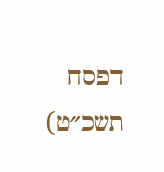דפסח תשכ״ט)